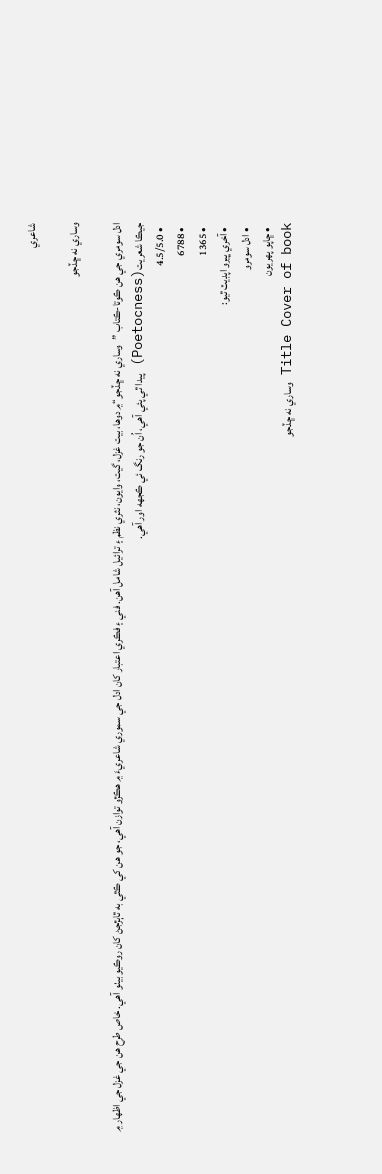شاعري

وساري نه ڇڏجو

ادل سومري جي هن ڪوتا-ڪتاب ”وساري نه ڇڏجو“۾ دوها، بيت غزل، گيت، وايون، نثري نظم ۽ ترائيل شامل آهن. فني ۽ فڪري اعتبار کان ادل جي سموري شاعريءَ ۾ هڪڙو توازن آهي، جو هن کي ڪٿي به ٿاٻڙجڻ کان روڪيو بيٺو آهي. خاص طرح هن جي غزل جي اظهار ۾ جيڪا شعريت(Poetocness) پيدا ٿي پئي آهي، اُن جو رنگ ئي ڪجهه اور آهي.
  • 4.5/5.0
  • 6788
  • 1365
  • آخري ڀيرو اپڊيٽ ٿيو:
  • ادل سومرو
  • ڇاپو پھريون
Title Cover of book وساري نه ڇڏجو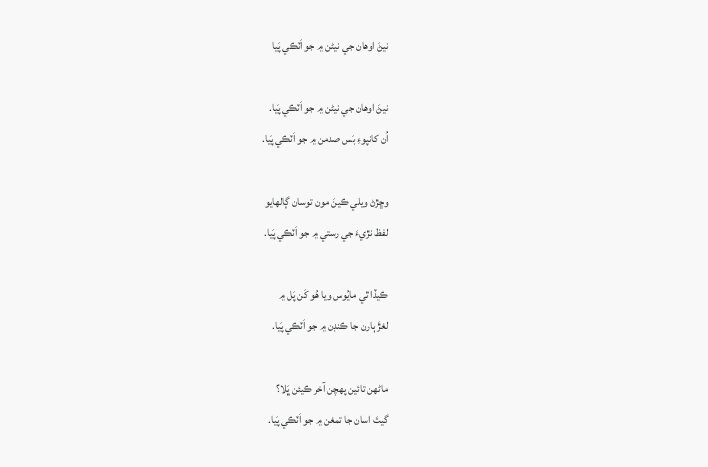نيڻَ اوهان جي نيڻن ۾ جو اَٽڪي پَيا

نيڻَ اوهان جي نيڻن ۾ جو اَٽڪي پَيا.
اُن کانپوءِ بَس صدمن ۾ جو اَٽڪي پَيا.

وڇڙڻ ويلي ڪينَ مون توسان ڳالهايو
لفظ نڙيءَ جي رستي ۾ جو اَٽڪي پَيا.

ڪيڏا ٿي مايُوس ويا هُو کَن پَل ۾
لغڙَ ٻارن جا ڪنڊن ۾ جو اَٽڪي پَيا.

ماڻهن تائين پهچن آخر ڪيئن ڀَلا؟
گيتَ اسان جا تمغن ۾ جو اَٽڪي پَيا.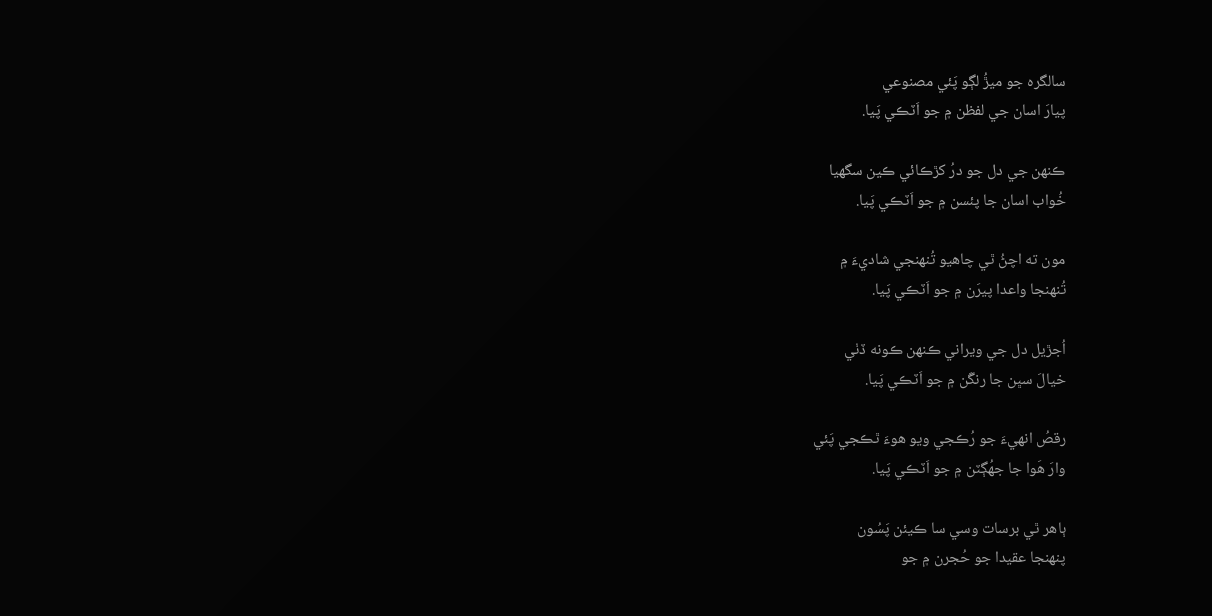سالگره جو ميڙُ لڳو پَئي مصنوعي
پيارَ اسان جي لفظن ۾ جو اَٽڪي پَيا.

ڪنهن جي دل جو درُ کڙڪائي ڪين سگھيا
خُواب اسان جا پئسن ۾ جو اَٽڪي پَيا.

مون ته اچڻُ ٿي چاهيو تُنهنجي شاديءَ ۾
تُنهنجا واعدا پيرَن ۾ جو اَٽڪي پَيا.

اُجڙيل دل جي ويراني ڪنهن ڪونه ڏٺي
خيالَ سڀن جا رنگَن ۾ جو اَٽڪي پَيا.

رقصُ انهيءَ جو رُڪجي ويو هوءَ ٿڪجي پَئي
وارَ هَوا جا جھُڳٽن ۾ جو اَٽڪي پَيا.

ٻاهر ٿي برسات وسي سا ڪيئن پَسُون
پنهنجا عقيدا جو حُجرن ۾ جو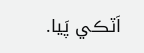اَٽڪي پَيا.